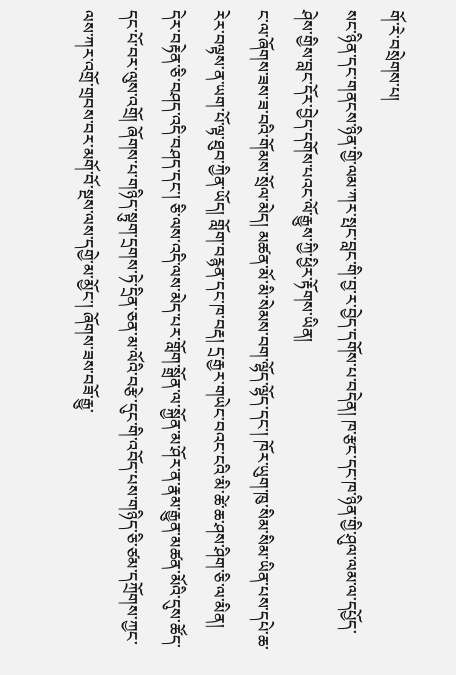གོ་རེ་བསྲེགས་པ།
སང་ཉིན་དང་གནངས་ཉིན་གྱི་ལམ་ཀར་སྤང་བླང་གི་བྱ་ར་བྱེད་དགོས་པ་བདེན། ཁ་རྩང་དང་ཁ་ཉིན་གྱི་ཤུལ་ལམ་ལ་དཔྱོད་ཤེས་གྱིས་བླང་དོར་བྱེད་དགོས་པའང་ལོ་རྒྱུས་ཀྱི་ཕྱིར་རྟོགས་ཡིན།
ང་ལ་ཞོགས་ཟས་ཟ་བའི་གོམས་སྲོལ་མེད། མཚན་མོ་མི་སེམས་བག་ལྷོད་ལྷོད་དང་། ཁོར་ཡུག་ཁུ་སིམ་སིམ་ཡིན་པས་དཔེ་ཆ་རེར་བལྟས་ན་ཡག་པོ་ལྟ་ཐུབ་ཀྱིན་ཡོད། གློག་བརྙན་དང་ཁ་བརྡ། དྲ་རྒྱར་གཡེང་བའང་ངའི་མི་ཚེ་ཆ་ཤས་ཤིག་ཅི་ལ་མིན། དེར་བརྟེན་ཅི་བཤད་འདི་བཤད་དང་། ཅི་ལས་འདི་ལས་མེད་པར་གློག་སྒྲོན་ལ་སྐྱོན་མ་ཤོར་ན་རྣམ་རྒྱུན་མཚན་མོའི་དུས་ཚོད་དང་པོ་བར་ལུས་འགྲོ། ཞོགས་པ་གཉིད་སྟུག་དྲགས་ཏེ་དྲིན་ཅན་མ་ལོའི་བརྩེ་དུང་གི་འབོད་པས་གཉིད་ཅི་ཙམ་དཀྲོགས་ཀྱང་ལས་ཀར་འགྲོ་གྲབས་བར་མགོ་བོ་སྔས་ལས་དགྱེ་མ་མྱོང་། ཞོགས་ཟས་བཟོ་རྒྱུ་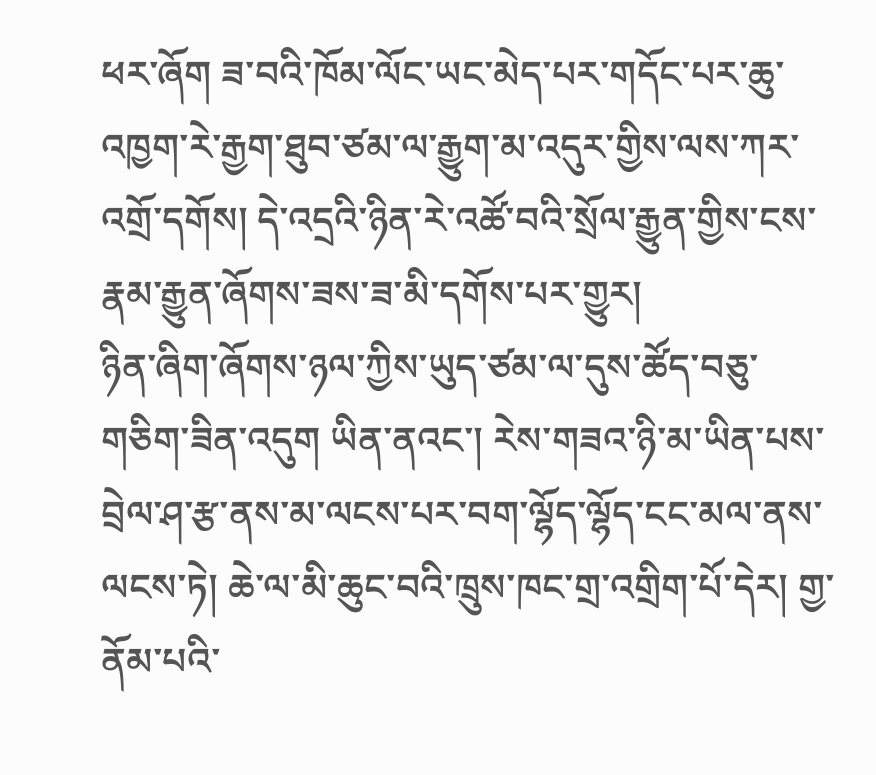ཕར་ཞོག ཟ་བའི་ཁོམ་ལོང་ཡང་མེད་པར་གདོང་པར་ཆུ་འཁྱག་རེ་རྒྱག་ཐུབ་ཙམ་ལ་རྒྱུག་མ་འདུར་གྱིས་ལས་ཀར་འགྲོ་དགོས། དེ་འདྲའི་ཉིན་རེ་འཚོ་བའི་སྲོལ་རྒྱུན་གྱིས་ངས་རྣམ་རྒྱུན་ཞོགས་ཟས་ཟ་མི་དགོས་པར་གྱུར།
ཉིན་ཞིག་ཞོགས་ཉལ་ཀྱིས་ཡུད་ཙམ་ལ་དུས་ཚོད་བཅུ་གཅིག་ཟིན་འདུག ཡིན་ནའང་། རེས་གཟའ་ཉི་མ་ཡིན་པས་བྲེལ་ཤ་རྩ་ནས་མ་ལངས་པར་བག་ལྷོད་ལྷོད་ངང་མལ་ནས་ལངས་ཏེ། ཆེ་ལ་མི་ཆུང་བའི་ཁྲུས་ཁང་གྲ་འགྲིག་པོ་དེར། གྱ་ནོམ་པའི་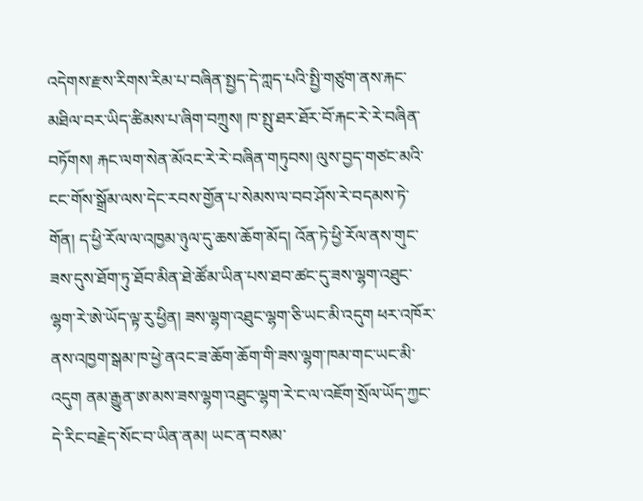འདེགས་རྫས་རིགས་རིམ་པ་བཞིན་སྤྱད་དེ་ཀླད་པའི་སྤྱི་གཙུག་ནས་རྐང་མཐིལ་བར་ཡིད་ཚིམས་པ་ཞིག་བཀྲུས། ཁ་སྤུ་ཐར་ཐོར་བོ་རྐང་རེ་རེ་བཞིན་བཏོགས། རྐང་ལག་སེན་མོའང་རེ་རེ་བཞིན་གཏུབས། ལུས་བྱད་གཙང་མའི་ངང་གོས་སྒྲོམ་ལས་དེང་རབས་གྱོན་པ་སེམས་ལ་བབ་ཤོས་རེ་བདམས་ཏེ་གོན། ད་ཕྱི་རོལ་ལ་འཁྱམ་ཉུལ་དུ་ཆས་ཆོག་མོད། འོན་ཏེ་ཕྱི་རོལ་ནས་གུང་ཟས་དུས་ཐོག་ཏུ་ཐོབ་མིན་ཐེ་ཚོམ་ཡིན་པས་ཐབ་ཚང་དུ་ཟས་ལྷག་འཐུང་ལྷག་རེ་ཨེ་ཡོད་ལྟ་རུ་ཕྱིན། ཟས་ལྷག་འཐུང་ལྷག་ཅི་ཡང་མི་འདུག ཕར་འཁོར་ནས་འཁྱག་སྒམ་ཁ་ཕྱེ་ནའང་ཟ་ཆོག་ཆོག་གི་ཟས་ལྷག་ཁམ་གང་ཡང་མི་འདུག ནམ་རྒྱུན་ཨ་མས་ཟས་ལྷག་འཐུང་ལྷག་རེ་ང་ལ་འཇོག་སྲོལ་ཡོད་ཀྱང་དེ་རིང་བརྗེད་སོང་བ་ཡིན་ནམ། ཡང་ན་བསམ་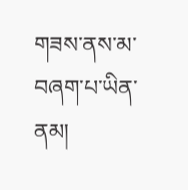གཟས་ནས་མ་བཞག་པ་ཡིན་ནམ།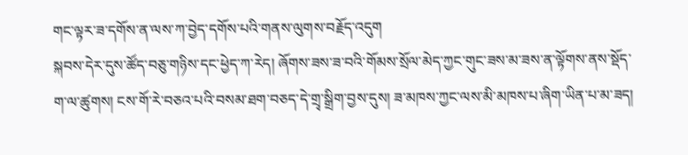གང་ལྟར་ཟ་དགོས་ན་ལས་ཀ་བྱེད་དགོས་པའི་གནས་ལུགས་བརྗོད་འདུག
སྐབས་དེར་དུས་ཚོད་བཅུ་གཉིས་དང་ཕྱེད་ཀ་རེད། ཞོགས་ཟས་ཟ་བའི་གོམས་སྲོལ་མེད་ཀྱང་གུང་ཟས་མ་ཟས་ན་ལྟོགས་ནས་སྡོད་ག་ལ་ཚུགས། ངས་གོ་རེ་བཅའ་པའི་བསམ་ཐག་བཅད་དེ་གྲྭ་སྒྲིག་བྱས་དུས། ཟ་མཁས་ཀྱང་ལས་མི་མཁས་པ་ཞིག་ཡིན་པ་མ་ཟད།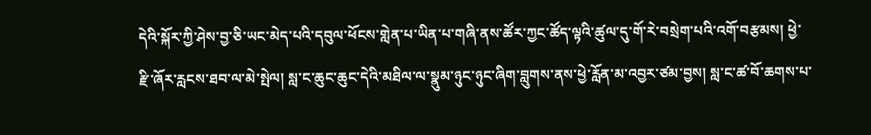དེའི་སྐོར་ཀྱི་ཤེས་བྱ་ཅི་ཡང་མེད་པའི་དབུལ་ཕོངས་གླེན་པ་ཡིན་པ་གཞི་ནས་ཚོར་ཀྱང་ཚོད་ལྟའི་ཚུལ་དུ་གོ་རེ་བསྲེག་པའི་འགོ་བརྩམས། ཕྱེ་རྫི་ཞོར་རླངས་ཐབ་ལ་མེ་སྤེལ། སླ་ང་ཆུང་ཆུང་དེའི་མཐིལ་ལ་སྣུམ་ཉུང་ཉུང་ཞིག་བླུགས་ནས་ཕྱེ་རློན་མ་འབྱར་ཙམ་བྱས། སླ་ང་ཚ་བོ་ཆགས་པ་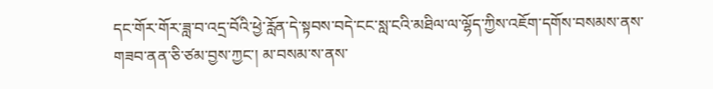དང་གོར་གོར་ཟླ་བ་འདྲ་བོའི་ཕྱེ་རློན་དེ་སྟབས་བདེ་ངང་སླ་ངའི་མཐིལ་ལ་ལྷོད་ཀྱིས་འཇོག་དགོས་བསམས་ནས་གཟབ་ནན་ཅི་ཙམ་བྱས་ཀྱང་། མ་བསམ་ས་ནས་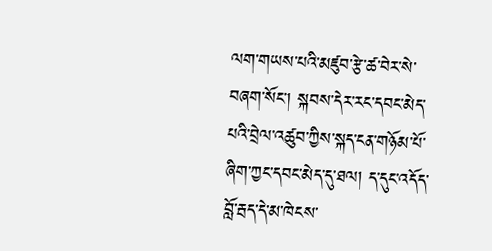ལག་གཡས་པའི་མཛུབ་རྩེ་ཚ་བེར་སེ་བཞག་སོང་། སྐབས་དེར་རང་དབང་མེད་པའི་བྲེལ་འཚུབ་ཀྱིས་སྐད་ངན་གཉོམ་པོ་ཞིག་ཀྱང་དབང་མེད་དུ་ཐལ། ད་དུང་འདོད་བློ་རྦད་དེ་མ་ཁེངས་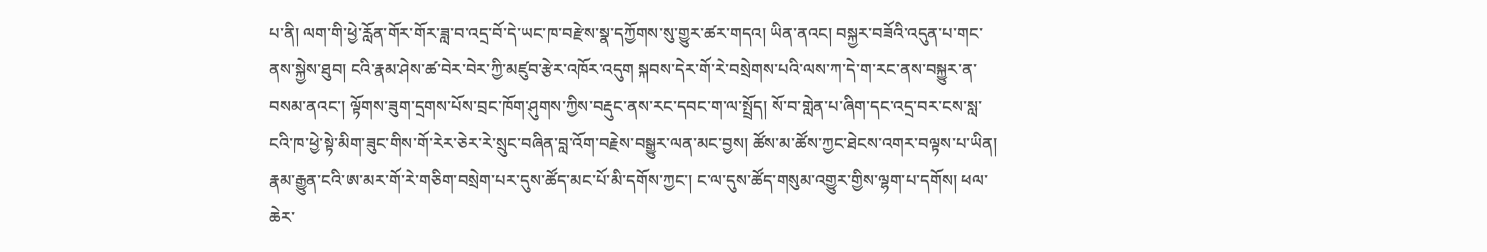པ་ནི། ལག་གི་ཕྱེ་རློན་གོར་གོར་ཟླ་བ་འདྲ་བོ་དེ་ཡང་ཁ་བརྫེས་སྣ་དཀྱོགས་སུ་གྱུར་ཚར་གདའ། ཡིན་ནའང། བསྐྱར་བཟོའི་འདུན་པ་གང་ནས་སྐྱེས་ཐུབ། ངའི་རྣམ་ཤེས་ཚ་བེར་བེར་ཀྱི་མཛུབ་རྩེར་འཁོར་འདུག སྐབས་དེར་གོ་རེ་བསྲེགས་པའི་ལས་ཀ་དེ་ག་རང་ནས་བསྐྱུར་ན་བསམ་ནའང་། ལྟོགས་ཟུག་དྲགས་པོས་བྲང་ཁོག་ཤུགས་ཀྱིས་བརྡུང་ནས་རང་དབང་ག་ལ་སྤྲོད། སོ་བ་གླེན་པ་ཞིག་དང་འདྲ་བར་ངས་སླ་ངའི་ཁ་ཕྱེ་སྟེ་མིག་ཟུང་གིས་གོ་རེར་ཅེར་རེ་སྲུང་བཞིན་བླ་འོག་བརྗེས་བསྒྱུར་ལན་མང་བྱས། ཚོས་མ་ཚོས་ཀྱང་ཐེངས་འགར་བལྟས་པ་ཡིན།
རྣམ་རྒྱུན་ངའི་ཨ་མར་གོ་རེ་གཅིག་བསྲེག་པར་དུས་ཚོད་མང་པོ་མི་དགོས་ཀྱང་། ང་ལ་དུས་ཚོད་གསུམ་འགྱུར་གྱིས་ལྷག་པ་དགོས། ཕལ་ཆེར་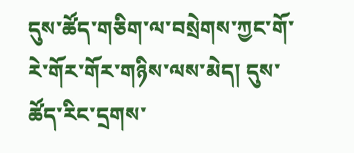དུས་ཚོད་གཅིག་ལ་བསྲེགས་ཀྱང་གོ་རེ་གོར་གོར་གཉིས་ལས་མེད། དུས་ཚོད་རིང་དྲགས་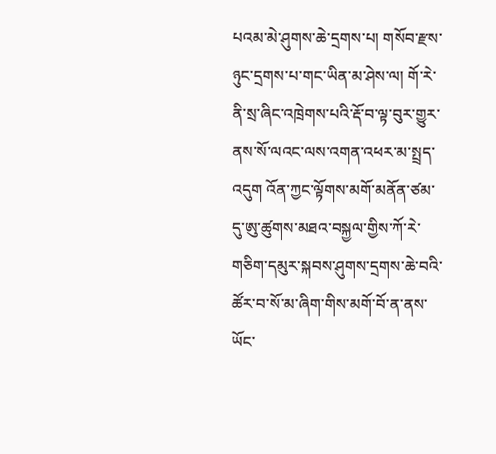པའམ་མེ་ཤུགས་ཆེ་དྲགས་པ། གསོབ་རྫས་ཉུང་དྲགས་པ་གང་ཡིན་མ་ཤེས་ལ། གོ་རེ་ནི་སྲ་ཞིང་འཁྲེགས་པའི་རྡོ་བ་ལྟ་བུར་གྱུར་ནས་སོ་ལའང་ལས་འགན་འཕར་མ་སྤྲད་འདུག འོན་ཀྱང་ལྟོགས་མགོ་མནོན་ཙམ་དུ་ཨུ་ཚུགས་མཐའ་བསྐྱལ་གྱིས་ཀོ་རེ་གཅིག་དམུར་སྐབས་ཤུགས་དྲགས་ཆེ་བའི་ཚོར་བ་སོ་མ་ཞིག་གིས་མགོ་བོ་ན་ནས་ཡོང་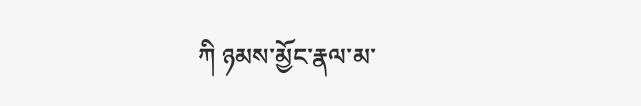ཀི ཉམས་མྱོང་རྣལ་མ་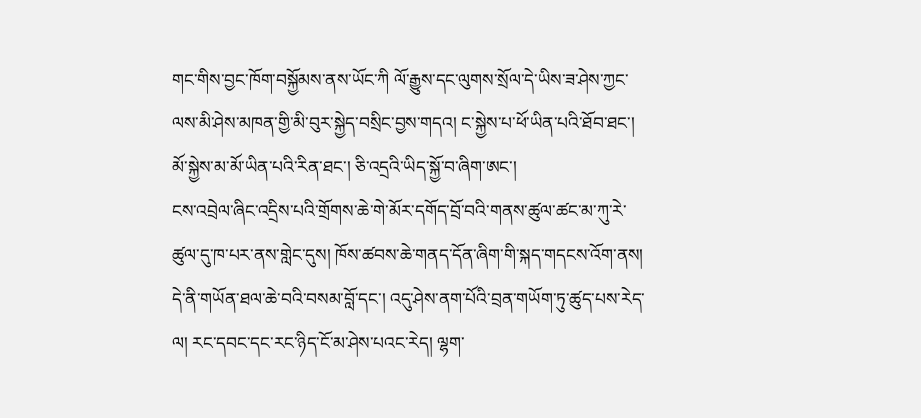གང་གིས་བྱང་ཁོག་བསྐྱོམས་ནས་ཡོང་ཀི ལོ་རྒྱུས་དང་ལུགས་སྲོལ་དེ་ཡིས་ཟ་ཤེས་ཀྱང་ལས་མི་ཤེས་མཁན་གྱི་མི་བུར་སྐྱེད་བསྲིང་བྱས་གདའ། ང་སྐྱེས་པ་ཕོ་ཡིན་པའི་ཐོབ་ཐང་། མོ་སྐྱེས་མ་མོ་ཡིན་པའི་རིན་ཐང་། ཅི་འདྲའི་ཡིད་སྐྱོ་བ་ཞིག་ཨང་།
ངས་འབྲེལ་ཞིང་འདྲིས་པའི་གྲོགས་ཆེ་གེ་མོར་དགོད་བྲོ་བའི་གནས་ཚུལ་ཚང་མ་ཀུ་རེ་ཚུལ་དུ་ཁ་པར་ནས་གླེང་དུས། ཁོས་ཚབས་ཆེ་གནད་དོན་ཞིག་གི་སྐད་གདངས་འོག་ནས། དེ་ནི་གཡོན་ཐལ་ཆེ་བའི་བསམ་བློ་དང་། འདུ་ཤེས་ནག་པོའི་བྲན་གཡོག་ཏུ་ཚུད་པས་རེད་ལ། རང་དབང་དང་རང་ཉིད་ངོ་མ་ཤེས་པའང་རེད། ལྷག་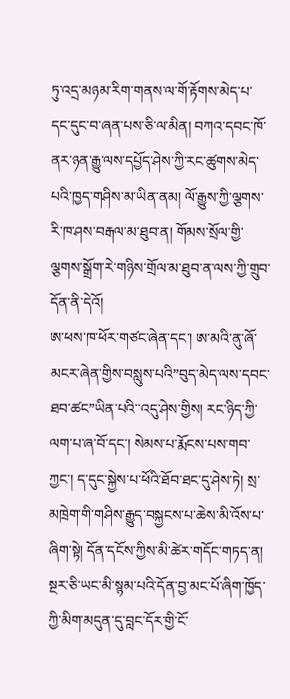ཏུ་འདྲ་མཉམ་རིག་གནས་ལ་གོ་རྟོགས་མེད་པ་དང་དུང་བ་ཞན་པས་ཅི་ལ་མིན། བཀའ་དབང་ཁོ་ནར་ཉན་རྒྱུ་ལས་དཔྱོད་ཤེས་ཀྱི་རང་ཚུགས་མེད་པའི་ཁྱད་གཤིས་མ་ཡིན་ནམ། ལོ་རྒྱུས་ཀྱི་ལྕགས་རི་ཁ་ཤས་བརྒལ་མ་ཐུབ་ན། གོམས་སྲོལ་གྱི་ལྕགས་སྒྲོག་རེ་གཉིས་གྲོལ་མ་ཐུབ་ན་ལས་ཀྱི་གྲུབ་དོན་ནི་དེའོ།
ཨ་ཕས་ཁ་ཕོར་གཙང་ཞེན་དང་། ཨ་མའི་ནུ་ཞོ་མངར་ཞེན་གྱིས་བསླུས་པའི”བུད་མེད་ལས་དབང་ཐབ་ཚང”ཡིན་པའི་་འདུ་ཤེས་གྱིས། རང་ཉིད་ཀྱི་ལག་པ་ཞ་བོ་དང་། སེམས་པ་རྨོངས་པས་གབ་ཀྱང་། ད་དུང་སྐྱེས་པ་ཕོའི་ཐོབ་ཐང་དུ་ཤེས་ཏེ། སྲ་མཁྲེག་གི་གཤིས་རྒྱུད་བསྐྱངས་པ་ཆེས་མི་འོས་པ་ཞིག་སྟེ། དོན་དངོས་ཀྱིས་མི་ཚེར་གདོང་གཏད་ན། སྔར་ཅི་ཡང་མི་སྙམ་པའི་དོན་བྱ་མང་པོ་ཞིག་ཁྱོད་ཀྱི་མིག་མདུན་དུ་བླང་དོར་གྱི་ངོ་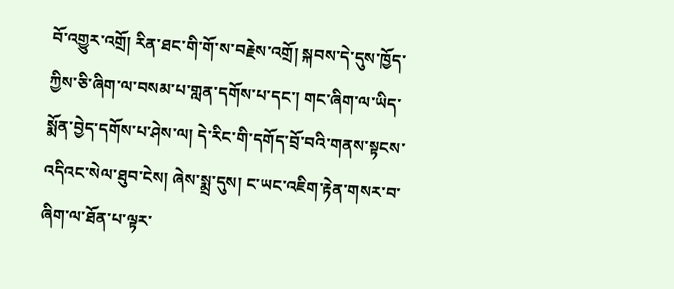བོ་འགྱུར་འགྲོ། རིན་ཐང་གི་གོ་ས་བརྗེས་འགྲོ། སྐབས་དེ་དུས་ཁྱོད་ཀྱིས་ཅི་ཞིག་ལ་བསམ་པ་གླན་དགོས་པ་དང་། གང་ཞིག་ལ་ཡིད་སྨོན་བྱེད་དགོས་པ་ཤེས་ལ། དེ་རིང་གི་དགོད་བྲོ་བའི་གནས་སྟངས་འདིའང་སེལ་ཐུབ་ངེས། ཞེས་སྨྲ་དུས། ང་ཡང་འཇིག་རྟེན་གསར་བ་ཞིག་ལ་ཐོན་པ་ལྟར་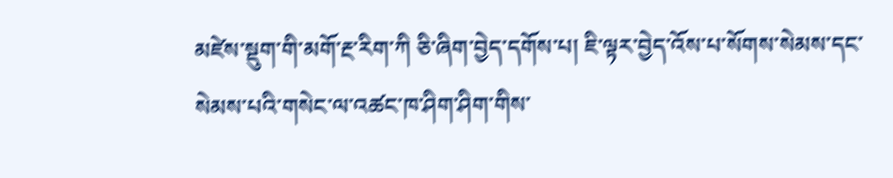མཛེས་སྡུག་གི་མགོ་རྔ་རིག་ཀི ཅི་ཞིག་བྱེད་དགོས་པ། ཇི་ལྟར་བྱེད་འོས་པ་སོགས་སེམས་དང་སེམས་པའི་གསེང་ལ་འཚང་ཁ་ཤིག་ཤིག་གིས་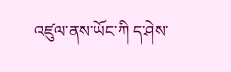འཛུལ་ནས་ཡོང་ཀི ད་ཤེས་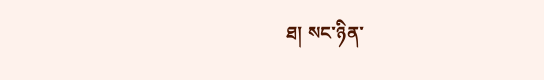ཐ། སང་ཉིན་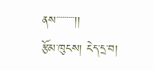ནས་་་་་་་་་།།
རྩོམ་ཁུངས། ངེད་དྲ་བ།